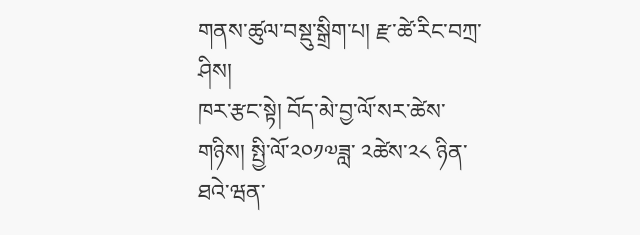གནས་ཚུལ་བསྡུ་སྒྲིག་པ། རྫ་ཚེ་རིང་བཀྲ་ཤིས།
ཁར་རྩང་སྟེ། བོད་མེ་བྱ་ལོ་སར་ཚེས་གཉིས། སྤྱི་ལོ་༢༠༡༧ཟླ་ ༢ཚེས་༢༨ ཉིན་ཐའེ་ཝན་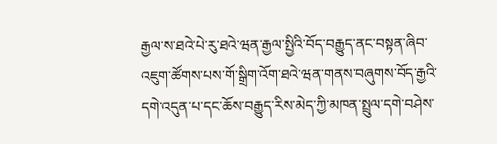རྒྱལ་ས་ཐའེ་པེ་རུ་ཐའེ་ཝན་རྒྱལ་སྤྱིའི་བོད་བརྒྱུད་ནང་བསྟན་ཞིབ་འཇུག་ཚོགས་པས་གོ་སྒྲིག་འོག་ཐའེ་ཝན་གནས་བཞུགས་བོད་རྒྱའི་དགེ་འདུན་པ་དང་ཆོས་བརྒྱུད་རིས་མེད་ཀྱི་མཁན་སྤྲུལ་དགེ་བཤེས་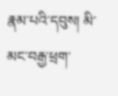རྣམ་པའི་དབུས། མི་མང་བརྒྱ་ཕྲག་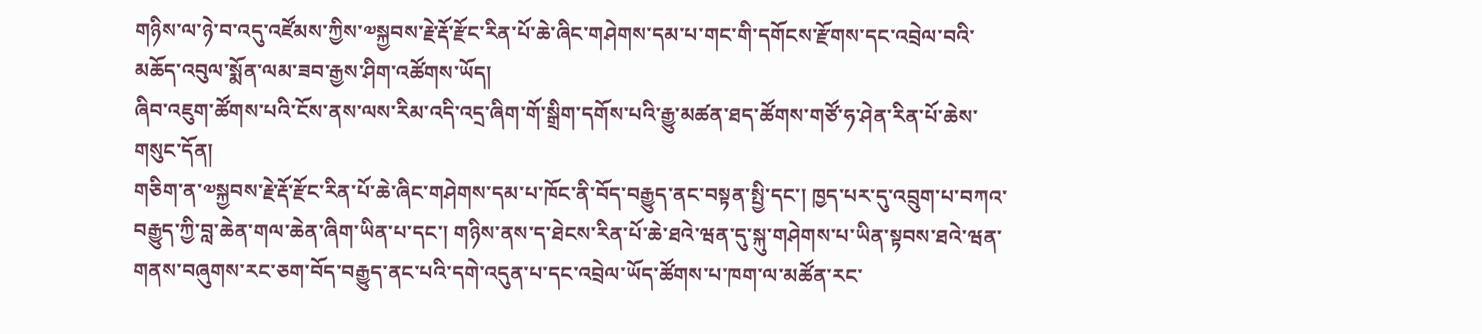གཉིས་ལ་ཉེ་བ་འདུ་འཛོམས་ཀྱིས་༧སྐྱབས་རྗེ་རྡོ་རྫོང་རིན་པོ་ཆེ་ཞིང་གཤེགས་དམ་པ་གང་གི་དགོངས་རྫོགས་དང་འབྲེལ་བའི་མཆོད་འབུལ་སྨོན་ལམ་ཟབ་རྒྱས་ཤིག་འཚོགས་ཡོད།
ཞིབ་འཇུག་ཚོགས་པའི་ངོས་ནས་ལས་རིམ་འདི་འདྲ་ཞིག་གོ་སྒྲིག་དགོས་པའི་རྒྱུ་མཚན་ཐད་ཚོགས་གཙོ་ཧ་ཤེན་རིན་པོ་ཆེས་གསུང་དོན།
གཅིག་ན་༧སྐྱབས་རྗེ་རྡོ་རྫོང་རིན་པོ་ཆེ་ཞིང་གཤེགས་དམ་པ་ཁོང་ནི་བོད་བརྒྱུད་ནང་བསྟན་སྤྱི་དང་། ཁྱད་པར་དུ་འབྲུག་པ་བཀའ་བརྒྱུད་ཀྱི་བླ་ཆེན་གལ་ཆེན་ཞིག་ཡིན་པ་དང་། གཉིས་ནས་ད་ཐེངས་རིན་པོ་ཆེ་ཐའེ་ཝན་དུ་སྐུ་གཤེགས་པ་ཡིན་སྟབས་ཐའེ་ཝན་གནས་བཞུགས་རང་ཅག་བོད་བརྒྱུད་ནང་པའི་དགེ་འདུན་པ་དང་འབྲེལ་ཡོད་ཚོགས་པ་ཁག་ལ་མཚོན་རང་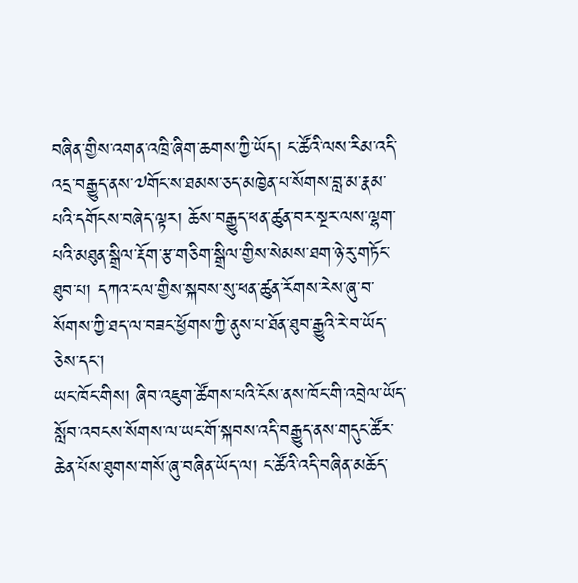བཞིན་གྱིས་འགན་འཁྲི་ཞིག་ཆགས་ཀྱི་ཡོད། ང་ཚོའི་ལས་རིམ་འདི་འདྲ་བརྒྱུད་ནས་༧གོང་ས་ཐམས་ཅད་མཁྱེན་པ་སོགས་བླ་མ་རྣམ་པའི་དགོངས་བཞེད་ལྟར། ཆོས་བརྒྱུད་ཕན་ཚུན་བར་སྔར་ལས་ལྷག་པའི་མཐུན་སྒྲིལ་རྡོག་རྩ་གཅིག་སྒྲིལ་གྱིས་སེམས་ཐག་ཉེ་རུ་གཏོང་ཐུབ་པ། དཀའ་ངལ་གྱིས་སྐབས་སུ་ཕན་ཚུན་རོགས་རེས་ཞུ་བ་སོགས་ཀྱི་ཐད་ལ་བཟང་ཕྱོགས་ཀྱི་ནུས་པ་ཐོན་ཐུབ་རྒྱུའི་རེ་བ་ཡོད་ཅེས་དང་།
ཡང་ཁོང་གིས། ཞིབ་འཇུག་ཚོགས་པའི་ངོས་ནས་ཁོང་གི་འབྲེལ་ཡོད་སློབ་འབངས་སོགས་ལ་ཡང་གོ་སྐབས་འདི་བརྒྱུད་ནས་གདུང་ཚོར་ཆེན་པོས་ཐུགས་གསོ་ཞུ་བཞིན་ཡོད་ལ། ང་ཚོའི་འདི་བཞིན་མཆོད་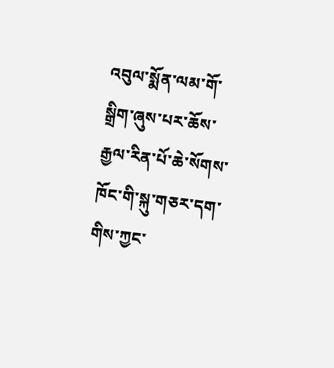འབུལ་སྨོན་ལམ་གོ་སྒྲིག་ཞུས་པར་ཆོས་རྒྱལ་རིན་པོ་ཆེ་སོགས་ཁོང་གི་སྐུ་གཅར་དག་གིས་ཀྱང་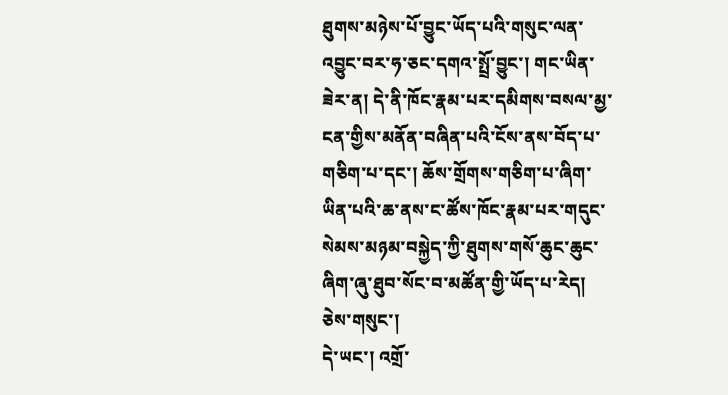ཐུགས་མཉེས་པོ་བྱུང་ཡོད་པའི་གསུང་ལན་འབྱུང་བར་ཧ་ཅང་དགའ་སྤྲོ་བྱུང་། གང་ཡིན་ཟེར་ན། དེ་ནི་ཁོང་རྣམ་པར་དམིགས་བསལ་མྱ་ངན་གྱིས་མནོན་བཞིན་པའི་ངོས་ནས་བོད་པ་གཅིག་པ་དང་། ཆོས་གྲོགས་གཅིག་པ་ཞིག་ཡིན་པའི་ཆ་ནས་ང་ཚོས་ཁོང་རྣམ་པར་གདུང་སེམས་མཉམ་བསྐྱེད་ཀྱི་ཐུགས་གསོ་ཆུང་ཆུང་ཞིག་ཞུ་ཐུབ་སོང་བ་མཚོན་གྱི་ཡོད་པ་རེད། ཅེས་གསུང་།
དེ་ཡང་། འགྲོ་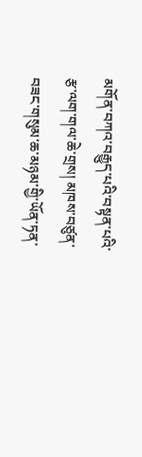མགོན་བཀའ་བརྒྱུད་པའི་བསྟན་པའི་རྩ་ལག་གལ་ཆེ་གྲས། མཁས་བཙུན་བཟང་གསུམ་ཆ་མཉམ་གྱི་ཡོན་ཏན་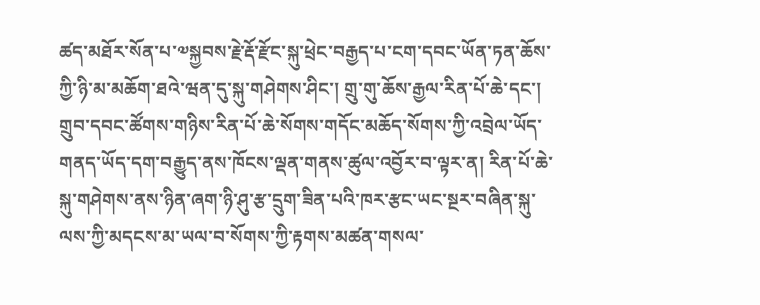ཚད་མཐོར་སོན་པ་༧སྐྱབས་རྗེ་རྡོ་རྫོང་སྐུ་ཕྲེང་བརྒྱད་པ་ངག་དབང་ཡོན་ཏན་ཆོས་ཀྱི་ཉི་མ་མཆོག་ཐའེ་ཝན་དུ་སྐུ་གཤེགས་ཤིང་། གྲུ་གུ་ཆོས་རྒྱལ་རིན་པོ་ཆེ་དང་། གྲུབ་དབང་ཚོགས་གཉིས་རིན་པོ་ཆེ་སོགས་གདོང་མཆོད་སོགས་ཀྱི་འབྲེལ་ཡོད་གནད་ཡོད་དག་བརྒྱུད་ནས་ཁོངས་ལྡན་གནས་ཚུལ་འབྱོར་བ་ལྟར་ན། རིན་པོ་ཆེ་སྐུ་གཤེགས་ནས་ཉིན་ཞག་ཉི་ཤུ་རྩ་དྲུག་ཟིན་པའི་ཁར་རྩང་ཡང་སྔར་བཞིན་སྐུ་ལས་ཀྱི་མདངས་མ་ཡལ་བ་སོགས་ཀྱི་རྟགས་མཚན་གསལ་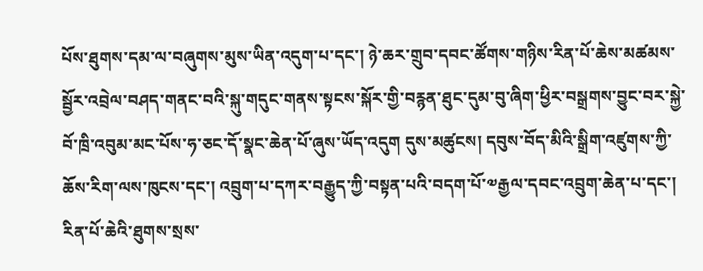པོས་ཐུགས་དམ་ལ་བཞུགས་མུས་ཡིན་འདུག་པ་དང་། ཉེ་ཆར་གྲུབ་དབང་ཚོགས་གཉིས་རིན་པོ་ཆེས་མཚམས་སྦྱོར་འབྲེལ་བཤད་གནང་བའི་སྐུ་གདུང་གནས་སྟངས་སྐོར་གྱི་བརྙན་ཐུང་དུམ་བུ་ཞིག་ཕྱིར་བསྒྲགས་བྱུང་བར་སྐྱེ་བོ་ཁྲི་འབུམ་མང་པོས་ཧ་ཅང་དོ་སྣང་ཆེན་པོ་ཞུས་ཡོད་འདུག དུས་མཚུངས། དབུས་བོད་མིའི་སྒྲིག་འཛུགས་ཀྱི་ཆོས་རིག་ལས་ཁུངས་དང་། འབྲུག་པ་དཀར་བརྒྱུད་ཀྱི་བསྟན་པའི་བདག་པོ་༧རྒྱལ་དབང་འབྲུག་ཆེན་པ་དང་། རིན་པོ་ཆེའི་ཐུགས་སྲས་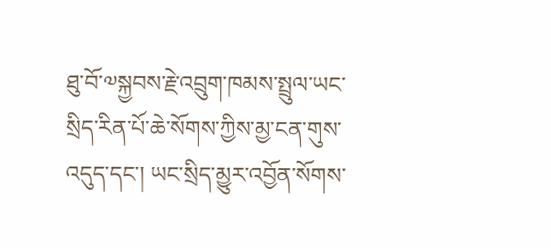ཐུ་བོ་༧སྐྱབས་རྗེ་འབྲུག་ཁམས་སྤྲུལ་ཡང་སྲིད་རིན་པོ་ཆེ་སོགས་ཀྱིས་མྱ་ངན་གུས་འདུད་དང་། ཡང་སྲིད་མྱུར་འབྱོན་སོགས་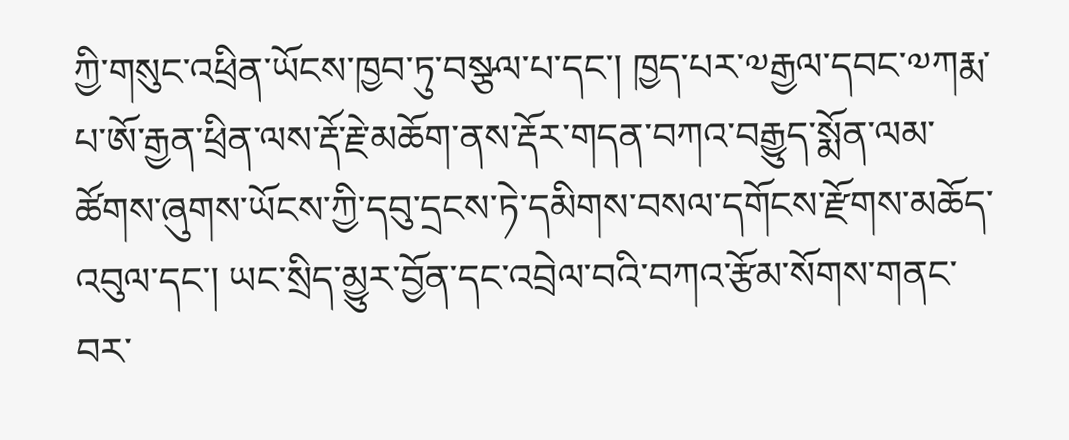ཀྱི་གསུང་འཕྲིན་ཡོངས་ཁྱབ་ཏུ་བསྩལ་པ་དང་། ཁྱད་པར་༧རྒྱལ་དབང་༧ཀརྨ་པ་ཨོ་རྒྱན་ཕྲིན་ལས་རྡོ་རྗེ་མཆོག་ནས་རྡོར་གདན་བཀའ་བརྒྱུད་སྨོན་ལམ་ཚོགས་ཞུགས་ཡོངས་ཀྱི་དབུ་དྲངས་ཏེ་དམིགས་བསལ་དགོངས་རྫོགས་མཆོད་འབུལ་དང་། ཡང་སྲིད་མྱུར་བྱོན་དང་འབྲེལ་བའི་བཀའ་རྩོམ་སོགས་གནང་བར་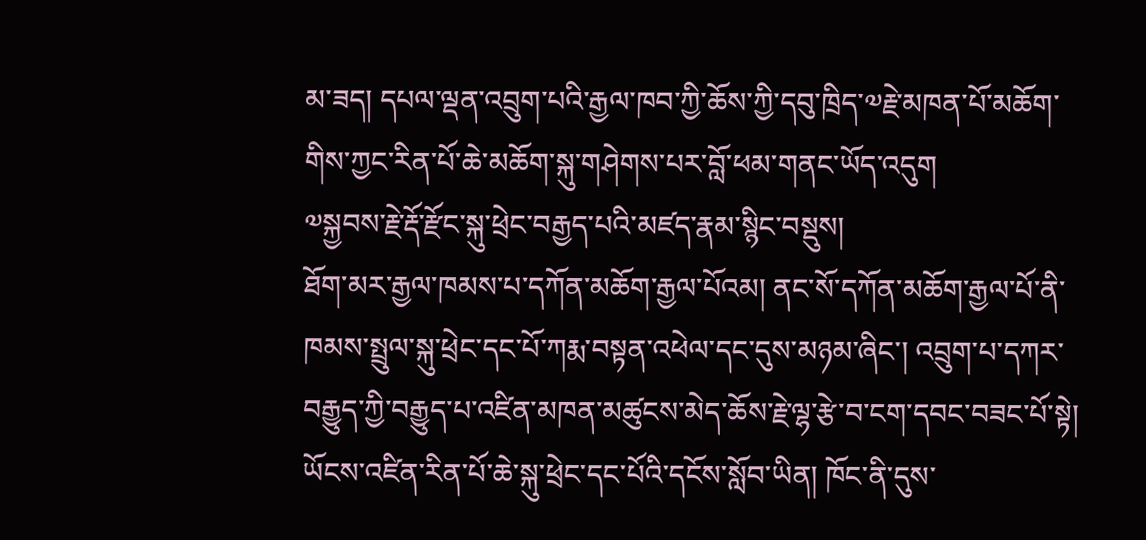མ་ཟད། དཔལ་ལྡན་འབྲུག་པའི་རྒྱལ་ཁབ་ཀྱི་ཆོས་ཀྱི་དབུ་ཁྲིད་༧རྗེ་མཁན་པོ་མཆོག་གིས་ཀྱང་རིན་པོ་ཆེ་མཆོག་སྐུ་གཤེགས་པར་བློ་ཕམ་གནང་ཡོད་འདུག
༧སྐྱབས་རྗེ་རྡོ་རྫོང་སྐུ་ཕྲེང་བརྒྱད་པའི་མཛད་རྣམ་སྙིང་བསྡུས།
ཐོག་མར་རྒྱལ་ཁམས་པ་དཀོན་མཆོག་རྒྱལ་པོའམ། ནང་སོ་དཀོན་མཆོག་རྒྱལ་པོ་ནི་ཁམས་སྤྲུལ་སྐུ་ཕྲེང་དང་པོ་ཀརྨ་བསྟན་འཕེལ་དང་དུས་མཉམ་ཞིང་། འབྲུག་པ་དཀར་བརྒྱུད་ཀྱི་བརྒྱུད་པ་འཛིན་མཁན་མཚུངས་མེད་ཆོས་རྗེ་ལྷ་རྩེ་བ་ངག་དབང་བཟང་པོ་སྟེ། ཡོངས་འཛིན་རིན་པོ་ཆེ་སྐུ་ཕྲེང་དང་པོའི་དངོས་སློབ་ཡིན། ཁོང་ནི་དུས་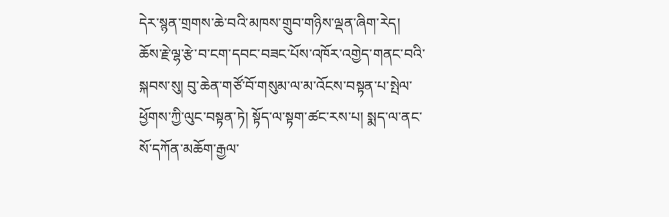དེར་སྙན་གྲགས་ཆེ་བའི་མཁས་གྲུབ་གཉིས་ལྡན་ཞིག་རེད།
ཆོས་རྗེ་ལྷ་རྩེ་བ་ངག་དབང་བཟང་པོས་འཁོར་འགྱེད་གནང་བའི་སྐབས་སུ། བུ་ཆེན་གཙོ་བོ་གསུམ་ལ་མ་འོངས་བསྟན་པ་སྤེལ་ཕྱོགས་ཀྱི་ལུང་བསྟན་ཏེ། སྟོད་ལ་སྟག་ཚང་རས་པ། སྨད་ལ་ནང་སོ་དཀོན་མཆོག་རྒྱལ་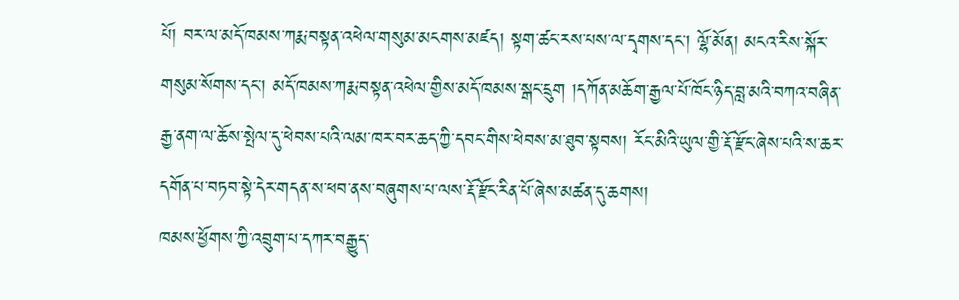པོ། བར་ལ་མདོ་ཁམས་ཀརྨ་བསྟན་འཕེལ་གསུམ་མངགས་མཛད། སྟག་ཚང་རས་པས་ལ་དྭགས་དང་། ལྷོ་མོན། མངའ་རིས་སྐོར་གསུམ་སོགས་དང་། མདོ་ཁམས་ཀརྨ་བསྟན་འཕེལ་གྱིས་མདོ་ཁམས་སྒང་དྲུག །དཀོན་མཆོག་རྒྱལ་པོ་ཁོང་ཉིད་བླ་མའི་བཀའ་བཞིན་རྒྱ་ནག་ལ་ཆོས་སྤེལ་དུ་ཕེབས་པའི་ལམ་ཁར་བར་ཆད་ཀྱི་དབང་གིས་ཕེབས་མ་ཐུབ་སྟབས། རོང་མིའི་ཡུལ་གྱི་རྡོ་རྫོང་ཞེས་པའི་ས་ཆར་དགོན་པ་བཏབ་སྟེ་དེར་གདན་ས་ཕབ་ནས་བཞུགས་པ་ལས་རྡོ་རྫོང་རིན་པོ་ཞེས་མཚན་དུ་ཆགས།
ཁམས་ཕྱོགས་ཀྱི་འབྲུག་པ་དཀར་བརྒྱུད་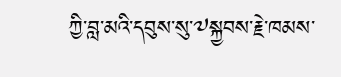ཀྱི་བླ་མའི་དབུས་སུ་༧སྐྱབས་རྗེ་ཁམས་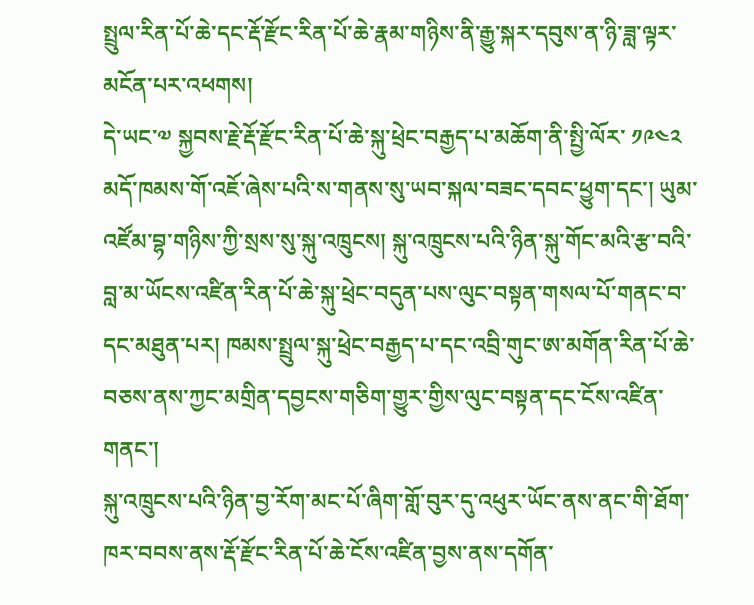སྤྲུལ་རིན་པོ་ཆེ་དང་རྡོ་རྫོང་རིན་པོ་ཆེ་རྣམ་གཉིས་ནི་རྒྱུ་སྐར་དབུས་ན་ཉི་ཟླ་ལྟར་མངོན་པར་འཕགས།
དེ་ཡང་༧ སྐྱབས་རྗེ་རྡོ་རྫོང་རིན་པོ་ཆེ་སྐུ་ཕྲེང་བརྒྱད་པ་མཆོག་ནི་སྤྱི་ལོར་ ༡༩༤༢ མདོ་ཁམས་གོ་འཇོ་ཞེས་པའི་ས་གནས་སུ་ཡབ་སྐལ་བཟང་དབང་ཕྱུག་དང་། ཡུམ་འཛོམ་བྷ་གཉིས་ཀྱི་སྲས་སུ་སྐུ་འཁྲུངས། སྐུ་འཁྲུངས་པའི་ཉིན་སྐུ་གོང་མའི་རྩ་བའི་བླ་མ་ཡོངས་འཛིན་རིན་པོ་ཆེ་སྐུ་ཕྲེང་བདུན་པས་ལུང་བསྟན་གསལ་པོ་གནང་བ་དང་མཐུན་པར། ཁམས་སྤྲུལ་སྐུ་ཕྲེང་བརྒྱད་པ་དང་འབྲི་གུང་ཨ་མགོན་རིན་པོ་ཆེ་བཅས་ནས་ཀྱང་མགྲིན་དབྱངས་གཅིག་གྱུར་གྱིས་ལུང་བསྟན་དང་ངོས་འཛིན་གནང་།
སྐུ་འཁྲུངས་པའི་ཉིན་བྱ་རོག་མང་པོ་ཞིག་གློ་བུར་དུ་འཕུར་ཡོང་ནས་ནང་གི་ཐོག་ཁར་བབས་ནས་རྡོ་རྫོང་རིན་པོ་ཆེ་ངོས་འཛིན་བྱས་ནས་དགོན་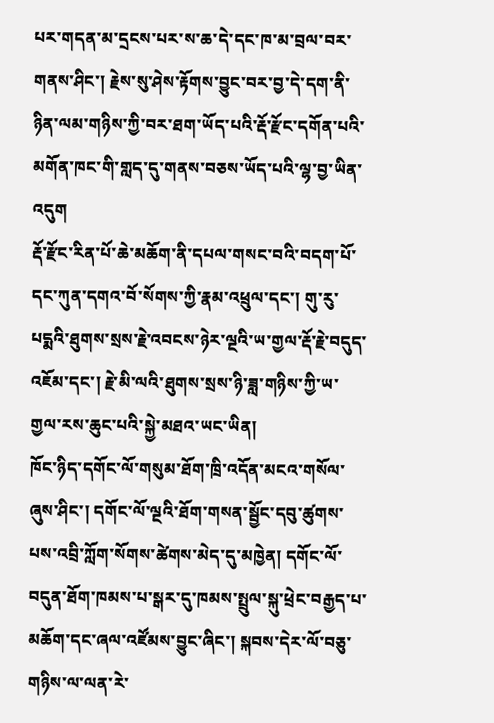པར་གདན་མ་དྲངས་པར་ས་ཆ་དེ་དང་ཁ་མ་བྲལ་བར་གནས་ཤིང་། རྗེས་སུ་ཤེས་རྟོགས་བྱུང་བར་བྱ་དེ་དག་ནི་ཉིན་ལམ་གཉིས་ཀྱི་བར་ཐག་ཡོད་པའི་རྡོ་རྫོང་དགོན་པའི་མགོན་ཁང་གི་གླད་དུ་གནས་བཅས་ཡོད་པའི་ལྷ་བྱ་ཡིན་འདུག
རྡོ་རྫོང་རིན་པོ་ཆེ་མཆོག་ནི་དཔལ་གསང་བའི་བདག་པོ་དང་ཀུན་དགའ་བོ་སོགས་ཀྱི་རྣམ་འཕྲུལ་དང་། གུ་རུ་པདྨའི་ཐུགས་སྲས་རྗེ་འབངས་ཉེར་ལྔའི་ཡ་གྱལ་རྡོ་རྗེ་བདུད་འཇོམ་དང་། རྗེ་མི་ལའི་ཐུགས་སྲས་ཉི་ཟླ་གཉིས་ཀྱི་ཡ་གྱལ་རས་ཆུང་པའི་སྐྱེ་མཐའ་ཡང་ཡིན།
ཁོང་ཉིད་དགོང་ལོ་གསུམ་ཐོག་ཁྲི་འདོན་མངའ་གསོལ་ཞུས་ཤིང་། དགོང་ལོ་ལྔའི་ཐོག་གསན་སྦྱོང་དབུ་ཚུགས་པས་འབྲི་ཀློག་སོགས་ཚེགས་མེད་དུ་མཁྱེན། དགོང་ལོ་བདུན་ཐོག་ཁམས་པ་སྒར་དུ་ཁམས་སྤྲུལ་སྐུ་ཕྲེང་བརྒྱད་པ་མཆོག་དང་ཞལ་འཛོམས་བྱུང་ཞིང་། སྐབས་དེར་ལོ་བཅུ་གཉིས་ལ་ལན་རེ་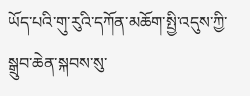ཡོད་པའི་གུ་རུའི་དཀོན་མཆོག་སྤྱི་འདུས་ཀྱི་སྒྲུབ་ཆེན་སྐབས་སུ་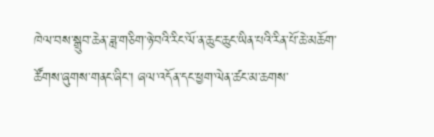ཁེལ་བས་སྒྲུབ་ཆེན་ཟླ་གཅིག་ཉེ་བའི་རིང་ལོ་ན་ཆུང་ཆུང་ཡིན་པའི་རིན་པོ་ཆེ་མཆོག་ཚོགས་ཞུགས་གནང་ཞིང་། ཞལ་འདོན་དང་ཕྱག་ལེན་ཚང་མ་ཆགས་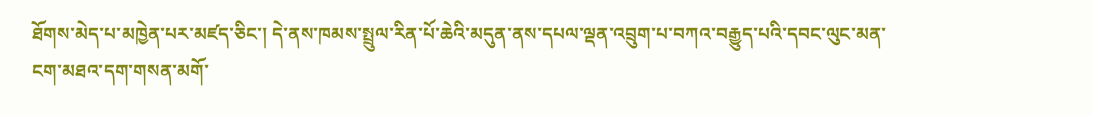ཐོགས་མེད་པ་མཁྱེན་པར་མཛད་ཅིང་། དེ་ནས་ཁམས་སྤྲུལ་རིན་པོ་ཆེའི་མདུན་ནས་དཔལ་ལྡན་འབྲུག་པ་བཀའ་བརྒྱུད་པའི་དབང་ལུང་མན་ངག་མཐའ་དག་གསན་མགོ་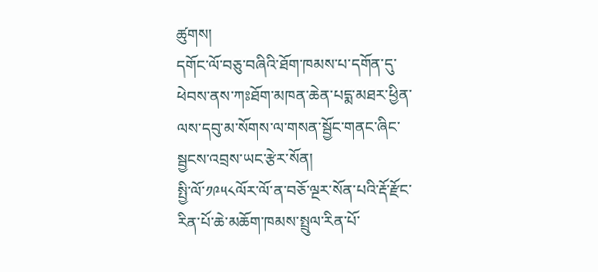ཚུགས།
དགོང་ལོ་བཅུ་བཞིའི་ཐོག་ཁམས་པ་དགོན་དུ་ཕེབས་ནས་ཀཿཐོག་མཁན་ཆེན་པདྨ་མཐར་ཕྱིན་ལས་དབུ་མ་སོགས་ལ་གསན་སྦྱོང་གནང་ཞིང་སྦྱངས་འབྲས་ཡང་རྩེར་སོན།
སྤྱི་ལོ་༡༩༥༨ལོར་ལོ་ན་བཅོ་ལྔར་སོན་པའི་རྡོ་རྫོང་རིན་པོ་ཆེ་མཆོག་ཁམས་སྤྲུལ་རིན་པོ་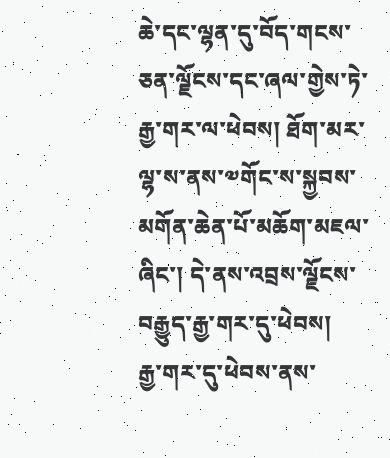ཆེ་དང་ལྷན་དུ་བོད་གངས་ཅན་ལྗོངས་དང་ཞལ་གྱེས་ཏེ་རྒྱ་གར་ལ་ཕེབས། ཐོག་མར་ལྷ་ས་ནས་༧གོང་ས་སྐྱབས་མགོན་ཆེན་པོ་མཆོག་མཇལ་ཞིང་། དེ་ནས་འབྲས་ལྗོངས་བརྒྱུད་རྒྱ་གར་དུ་ཕེབས།
རྒྱ་གར་དུ་ཕེབས་ནས་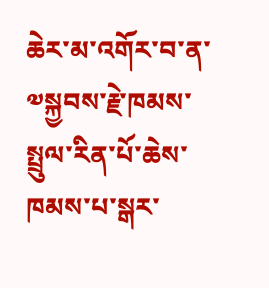ཆེར་མ་འགོར་བ་ན་༧སྐྱབས་རྗེ་ཁམས་སྤྲུལ་རིན་པོ་ཆེས་ཁམས་པ་སྒར་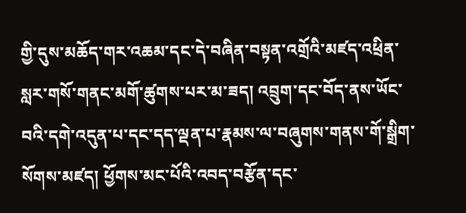གྱི་དུས་མཆོད་གར་འཆམ་དང་དེ་བཞིན་བསྟན་འགྲོའི་མཛད་འཕྲིན་སླར་གསོ་གནང་མགོ་ཚུགས་པར་མ་ཟད། འབྲུག་དང་བོད་ནས་ཡོང་བའི་དགེ་འདུན་པ་དང་དད་ལྡན་པ་རྣམས་ལ་བཞུགས་གནས་གོ་སྒྲིག་སོགས་མཛད། ཕྱོགས་མང་པོའི་འབད་བརྩོན་དང་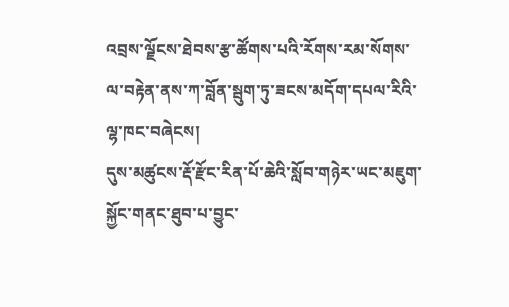འབྲས་ལྗོངས་ཐེབས་རྩ་ཚོགས་པའི་རོགས་རམ་སོགས་ལ་བརྟེན་ནས་ཀ་བློན་སྦུག་ཏུ་ཟངས་མདོག་དཔལ་རིའི་ལྷ་ཁང་བཞེངས།
དུས་མཚུངས་རྡོ་རྫོང་རིན་པོ་ཆེའི་སློབ་གཉེར་ཡང་མཇུག་སྐྱོང་གནང་ཐུབ་པ་བྱུང་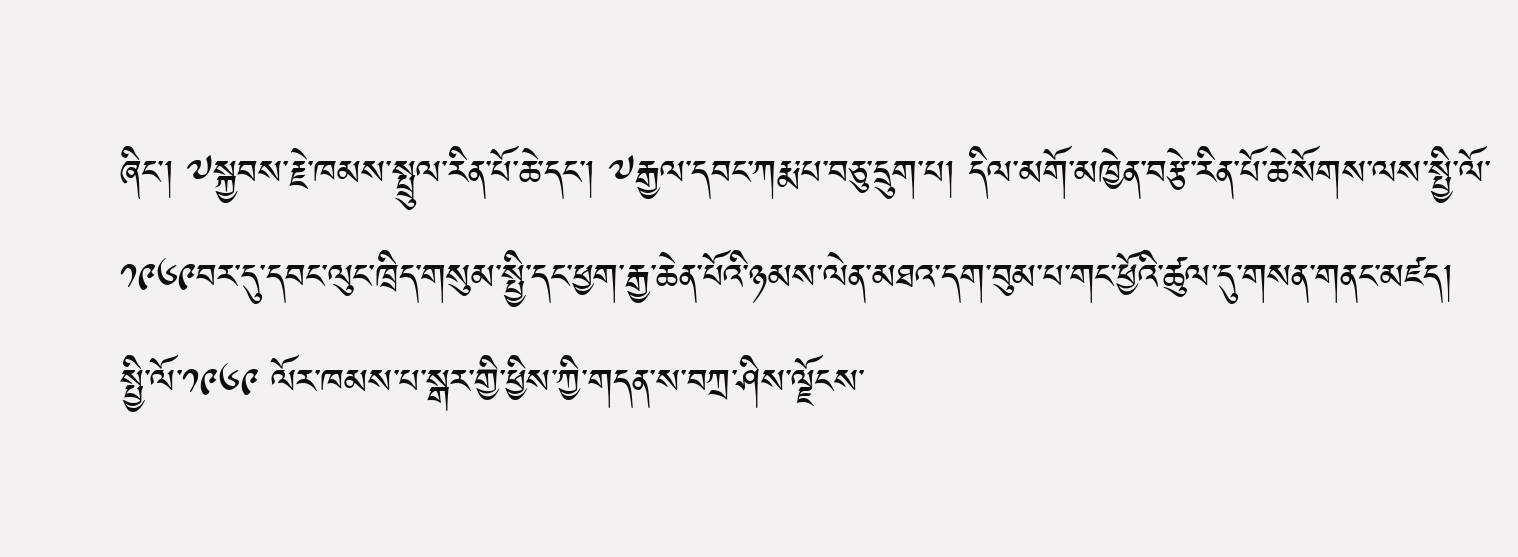ཞིང་། ༧སྐྱབས་རྗེ་ཁམས་སྤྲུལ་རིན་པོ་ཆེ་དང་། ༧རྒྱལ་དབང་ཀརྨ་པ་བཅུ་དྲུག་པ། དིལ་མགོ་མཁྱེན་བརྩེ་རིན་པོ་ཆེ་སོགས་ལས་སྤྱི་ལོ་༡༩༦༩བར་དུ་དབང་ལུང་ཁྲིད་གསུམ་སྤྱི་དང་ཕྱག་རྒྱ་ཆེན་པོའི་ཉམས་ལེན་མཐའ་དག་བུམ་པ་གང་ཕྱོའི་ཚུལ་དུ་གསན་གནང་མཛད།
སྤྱི་ལོ་༡༩༦༩ ལོར་ཁམས་པ་སྒར་གྱི་ཕྱིས་ཀྱི་གདན་ས་བཀྲ་ཤིས་ལྗོངས་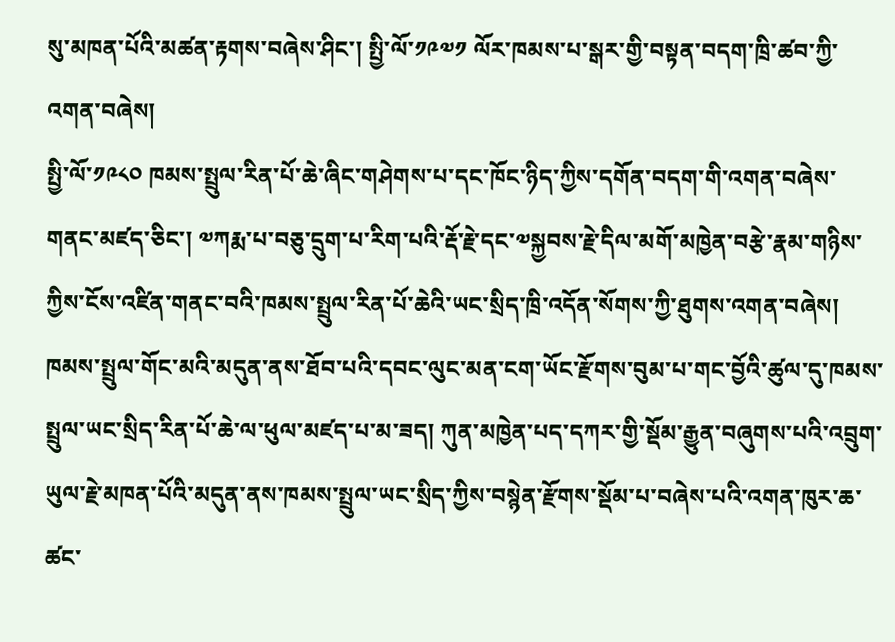སུ་མཁན་པོའི་མཚན་རྟགས་བཞེས་ཤིང་། སྤྱི་ལོ་༡༩༧༡ ལོར་ཁམས་པ་སྒར་གྱི་བསྟན་བདག་ཁྲི་ཚབ་ཀྱི་འགན་བཞེས།
སྤྱི་ལོ་༡༩༨༠ ཁམས་སྤྲུལ་རིན་པོ་ཆེ་ཞིང་གཤེགས་པ་དང་ཁོང་ཉིད་ཀྱིས་དགོན་བདག་གི་འགན་བཞེས་གནང་མཛད་ཅིང་། ༧ཀརྨ་པ་བཅུ་དྲུག་པ་རིག་པའི་རྡོ་རྗེ་དང་༧སྐྱབས་རྗེ་དིལ་མགོ་མཁྱེན་བརྩེ་རྣམ་གཉིས་ཀྱིས་ངོས་འཛིན་གནང་བའི་ཁམས་སྤྲུལ་རིན་པོ་ཆེའི་ཡང་སྲིད་ཁྲི་འདོན་སོགས་ཀྱི་ཐུགས་འགན་བཞེས། ཁམས་སྤྲུལ་གོང་མའི་མདུན་ནས་ཐོབ་པའི་དབང་ལུང་མན་ངག་ཡོང་རྫོགས་བུམ་པ་གང་བྱོའི་ཚུལ་དུ་ཁམས་སྤྲུལ་ཡང་སྲིད་རིན་པོ་ཆེ་ལ་ཕུལ་མཛད་པ་མ་ཟད། ཀུན་མཁྱེན་པད་དཀར་གྱི་སྡོམ་རྒྱུན་བཞུགས་པའི་འབྲུག་ཡུལ་རྗེ་མཁན་པོའི་མདུན་ནས་ཁམས་སྤྲུལ་ཡང་སྲིད་ཀྱིས་བསྙེན་རྫོགས་སྡོམ་པ་བཞེས་པའི་འགན་ཁུར་ཆ་ཚང་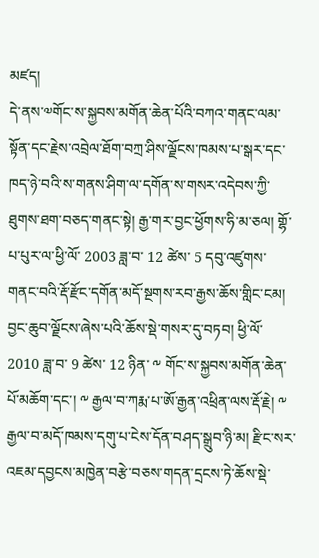མཛད།
དེ་ནས་༧གོང་ས་སྐྱབས་མགོན་ཆེན་པོའི་བཀའ་གནང་ལམ་སྟོན་དང་རྗེས་འབྲེལ་ཐོག་བཀྲ་ཤིས་ལྗོངས་ཁམས་པ་སྒར་དང་ཁད་ཉེ་བའི་ས་གནས་ཤིག་ལ་དགོན་ས་གསར་འདེབས་ཀྱི་ཐུགས་ཐག་བཅད་གནང་སྟེ། རྒྱ་གར་བྱང་ཕྱོགས་ཧི་མ་ཅལ། གྷོ་པ་པུར་ལ་ཕྱི་ལོ་ 2003 ཟླ་བ་ 12 ཚེས་ 5 དབུ་འཛུགས་གནང་བའི་རྡོ་རྫོང་དགོན་མདོ་སྔགས་རབ་རྒྱས་ཆོས་གླིང་ངམ། བྱང་ཆུབ་ལྗོངས་ཞེས་པའི་ཆོས་སྡེ་གསར་དུ་བཏབ། ཕྱི་ལོ་ 2010 ཟླ་བ་ 9 ཚེས་ 12 ཉིན་ ༸ གོང་ས་སྐྱབས་མགོན་ཆེན་པོ་མཆོག་དང་། ༸ རྒྱལ་བ་ཀརྨ་པ་ཨོ་རྒྱན་འཕྲིན་ལས་རྡོ་རྗེ། ༸ རྒྱལ་བ་མདོ་ཁམས་དགུ་པ་ངེས་དོན་བཤད་སྒྲུབ་ཉི་མ། རྫིང་སར་འཇམ་དབྱངས་མཁྱེན་བརྩེ་བཅས་གདན་དྲངས་ཏེ་ཆོས་སྡེ་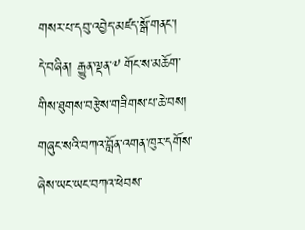གསར་པ་དབུ་འབྱེད་མཛད་སྒོ་གནང་།
དེ་བཞིན། རྒྱུན་ལྡན་༸ གོང་ས་མཆོག་གིས་ཐུགས་བརྩེས་གཟིགས་པ་ཆེ་བས། གཞུང་སའི་བཀའ་བློན་འགན་ཁུར་དགོས་ཞེས་ཡང་ཡང་བཀའ་ཕེབས་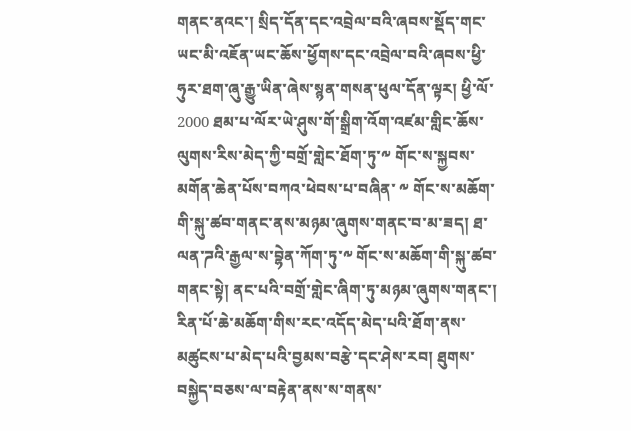གནང་ནའང་། སྲིད་དོན་དང་འབྲེལ་བའི་ཞབས་སྡོད་གང་ཡང་མི་འཇོན་ཡང་ཆོས་ཕྱོགས་དང་འབྲེལ་བའི་ཞབས་ཕྱི་ཧུར་ཐག་ཞུ་རྒྱུ་ཡིན་ཞེས་སྙན་གསན་ཕུལ་དོན་ལྟར། ཕྱི་ལོ་ 2000 ཐམ་པ་ལོར་ཡེ་ཤུས་གོ་སྒྲིག་འོག་འཛམ་གླིང་ཆོས་ལུགས་རིས་མེད་ཀྱི་བགྲོ་གླེང་ཐོག་ཏུ་༸ གོང་ས་སྐྱབས་མགོན་ཆེན་པོས་བཀའ་ཕེབས་པ་བཞིན་ ༸ གོང་ས་མཆོག་གི་སྐུ་ཚབ་གནང་ནས་མཉམ་ཞུགས་གནང་བ་མ་ཟད། ཐ་ལན་ཌའི་རྒྱལ་ས་བྷེན་ཀོག་ཏུ་༸ གོང་ས་མཆོག་གི་སྐུ་ཚབ་གནང་སྟེ། ནང་པའི་བགྲོ་གླེང་ཞིག་ཏུ་མཉམ་ཞུགས་གནང་།
རིན་པོ་ཆེ་མཆོག་གིས་རང་འདོད་མེད་པའི་ཐོག་ནས་མཚུངས་པ་མེད་པའི་བྱམས་བརྩེ་དང་ཤེས་རབ། ཐུགས་བསྐྱེད་བཅས་ལ་བརྟེན་ནས་ས་གནས་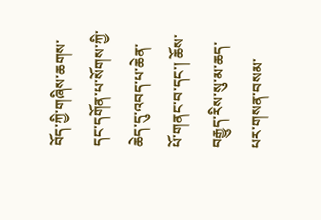བོད་ཀྱི་གཞིས་ཆགས་དང་དགོན་པ་སོགས་ཀྱི་ཆེད་དུ་འབད་པ་ཆེན་པོ་གནང་བ་དང་། ཆོས་བརྒྱུད་རིས་སུ་མ་ཆད་པར་གསན་བསམ་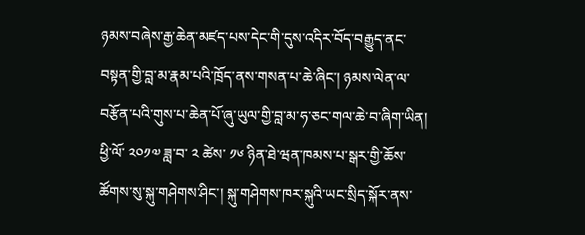ཉམས་བཞེས་རྒྱ་ཆེན་མཛད་པས་དེང་གི་དུས་འདིར་བོད་བརྒྱུད་ནང་བསྟན་གྱི་བླ་མ་རྣམ་པའི་ཁྲོད་ནས་གསན་པ་ཆེ་ཞིང་། ཉམས་ལེན་ལ་བརྩོན་པའི་གུས་པ་ཆེན་པོ་ཞུ་ཡུལ་གྱི་བླ་མ་ཧ་ཅང་གལ་ཆེ་བ་ཞིག་ཡིན། ཕྱི་ལོ་ ༢༠༡༧ ཟླ་བ་ ༢ ཚེས་ ༡༦ ཉིན་ཐེ་ཝན་ཁམས་པ་སྒར་གྱི་ཆོས་ཚོགས་སུ་སྐུ་གཤེགས་ཤིང་། སྐུ་གཤེགས་ཁར་སྐུའི་ཡང་སྲིད་སྐོར་ནས་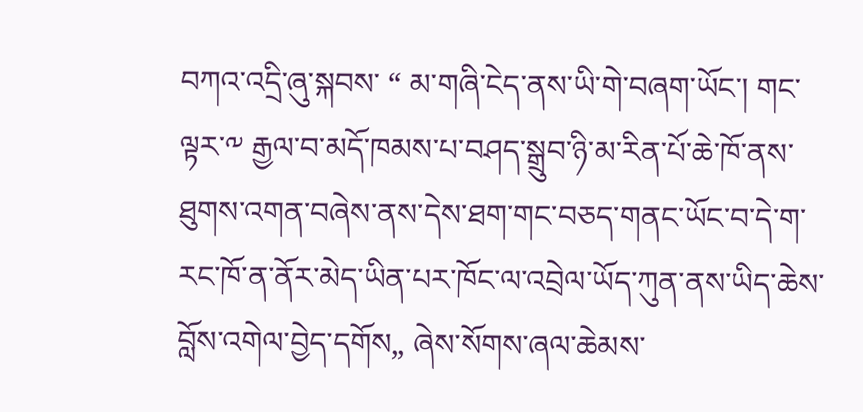བཀའ་འདྲི་ཞུ་སྐབས་ “ མ་གཞི་ངེད་ནས་ཡི་གེ་བཞག་ཡོང་། གང་ལྟར་༸ རྒྱལ་བ་མདོ་ཁམས་པ་བཤད་སྒྲུབ་ཉི་མ་རིན་པོ་ཆེ་ཁོ་ནས་ཐུགས་འགན་བཞེས་ནས་དེས་ཐག་གང་བཅད་གནང་ཡོང་བ་དེ་ག་རང་ཁོ་ན་ནོར་མེད་ཡིན་པར་ཁོང་ལ་འབྲེལ་ཡོད་ཀུན་ནས་ཡིད་ཆེས་བློས་འགེལ་བྱེད་དགོས„ ཞེས་སོགས་ཞལ་ཆེམས་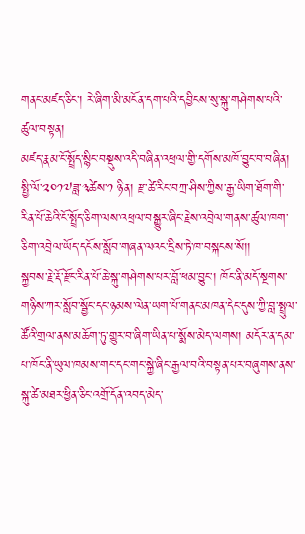གནང་མཛད་ཅིང་། རེ་ཞིག་མི་མངོན་དག་པའི་དབྱིངས་སུ་སྐུ་གཤེགས་པའི་ཚུལ་བསྟན།
མཛད་རྣམ་ངོ་སྤྲོད་སྙིང་བསྡུས་འདི་བཞིན་འཕྲལ་གྱི་དགོས་མཁོ་བྱུང་བ་བཞིན། སྤྱི་ལོ་༢༠༡༧ཟླ་༣ཚེས་༡ ཉིན། རྫ་ཚེ་རིང་བཀྲ་ཤིས་ཀྱིས་རྒྱ་ཡིག་ཐོག་གི་རིན་པོ་ཆེའི་ངོ་སྤྲོད་ཅིག་ལས་འཕྲལ་བསྒྱུར་ཞིང་རྗེས་འབྲེལ་གནས་ཚུལ་ཁག་ཅིག་འབྲེལ་ཡོད་དངོས་སློབ་གཞན་ལའང་དྲིས་ཏེ་ཁ་བསྐངས་སོ།།
སྐྱབས་རྗེ་རྡོ་རྫོང་རིན་པོ་ཆེ་སྐུ་གཤེགས་པར་བློ་ཕམ་བྱུང་། ཁོང་ནི་མདོ་སྔགས་གཉིས་ཀར་སློབ་སྦྱོང་དང་ཉམས་ལེན་ཡག་པོ་གནང་མཁན་དེང་དུས་ཀྱི་བླ་སྤྲུལ་ཚོའི་གྲལ་ནས་མཆོག་ཏུ་གྱུར་བ་ཞིག་ཡིན་པ་སྨོས་མེད་ལགས། མདོར་ན་དམ་པ་ཁོང་ནི་ཡུལ་ཁམས་གང་དང་གང་སྐྱེ་ཞིང་རྒྱལ་བའི་བསྟན་པར་བཞུགས་ནས་སྐུ་ཚེ་མཐར་ཕྱིན་ཅིང་འགྲོ་དོན་འབད་མེད་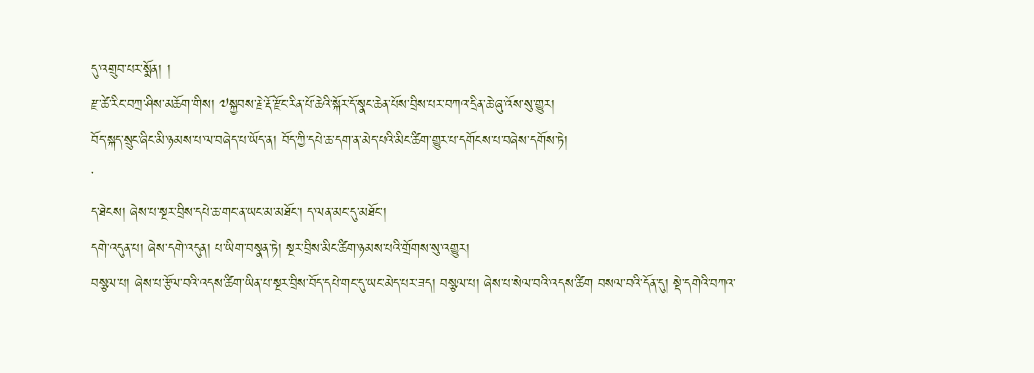དུ་འགྲུབ་པར་སྨོན། །
རྫ་ཚེ་རིང་བཀྲ་ཤིས་མཆོག་གིས། ༧སྐྱབས་རྗེ་རྡོ་རྫོང་རིན་པོ་ཆེའི་སྐོར་དོ་སྣང་ཆེན་པོས་བྲིས་པར་བཀའ་དྲིན་ཆེ་ཞུ་འོས་སུ་གྱུར།
བོད་སྐད་སྲུང་ཞིང་མི་ཉམས་པ་ལ་བཞེད་པ་ཡོད་ན། བོད་ཀྱི་དཔེ་ཆ་དག་ན་མེད་པའི་མིང་ཚིག་གྱུར་པ་དགོངས་པ་བཞེས་དགོས་ཏེ།
་
ད་ཐེངས། ཞེས་པ་སྔར་བྲིས་དཔེ་ཆ་གང་ན་ཡང་མ་མཐོང་། ད་ལན་མང་དུ་མཐོང་།
དགེ་འདུན་པ། ཞེས་དགེ་འདུན། པ་ཡིག་བསྣན་ཏེ། སྔར་བྲིས་མིང་ཚིག་ཉམས་པའི་གྲོགས་སུ་འགྱུར།
བསྩལ་པ། ཞེས་པ་རྩོལ་བའི་འདས་ཚིག་ཡིན་པ་སྔར་བྲིས་བོད་དཔེ་གང་དུ་ཡང་མེད་པར་ཟད། བསྩལ་པ། ཞེས་པ་སེལ་བའི་འདས་ཚིག བསལ་བའི་དོན་དུ། སྡེ་དགེའི་བཀའ་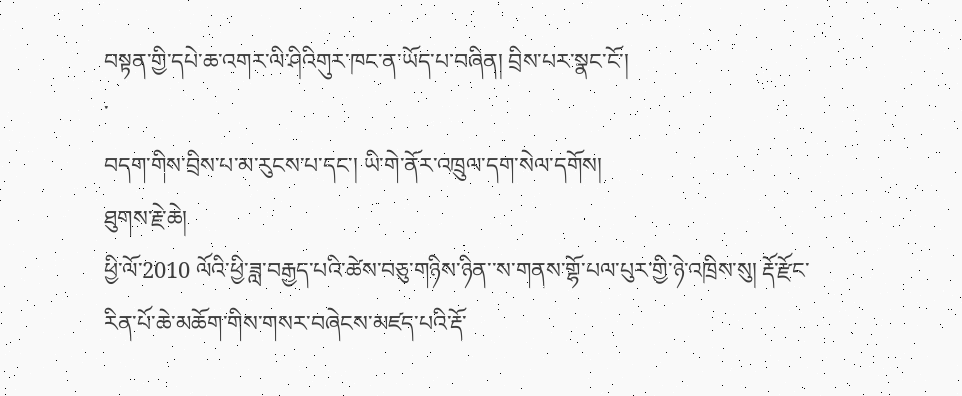བསྟན་གྱི་དཔེ་ཆ་འགར་ལི་ཤིའིགུར་ཁང་ན་ཡོད་པ་བཞིན། བྲིས་པར་སྣང་ངོ་།
་
བདག་གིས་བྲིས་པ་མ་རུངས་པ་དང་། ཡི་གེ་ནོར་འཁྲུལ་དག་སེལ་དགོས།
ཐུགས་རྗེ་ཆེ།
ཕྱི་ལོ་2010 ལོའི་ཕྱི་ཟླ་བརྒྱད་པའི་ཚེས་བཅུ་གཉིས་ཉིན་་ས་གནས་གྷོ་པལ་པུར་གྱི་ཉེ་འཁྲིས་སུ། རྡོ་རྫོང་རིན་པོ་ཆེ་མཆོག་གིས་གསར་བཞེངས་མཛད་པའི་རྡོ་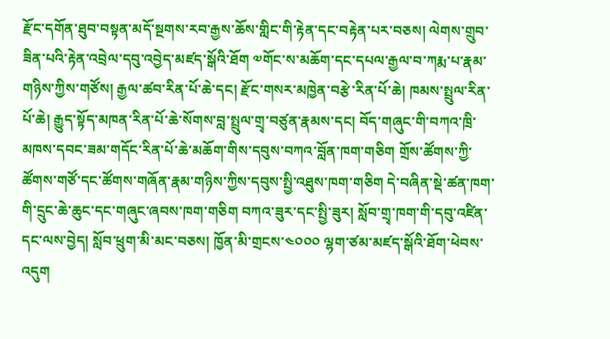རྫོང་དགོན་ཐུབ་བསྟན་མདོ་སྔགས་རབ་རྒྱས་ཆོས་གླིང་གི་རྟེན་དང་བརྟེན་པར་བཅས། ལེགས་གྲུབ་ཟིན་པའི་རྟེན་འབྲེལ་དབུ་འབྱེད་མཛད་སྒོའི་ཐོག ༧གོང་ས་མཆོག་དང་དཔལ་རྒྱལ་བ་ཀརྨ་པ་རྣམ་གཉིས་ཀྱིས་གཙོས། རྒྱལ་ཚབ་རིན་པོ་ཆེ་དང། རྫོང་གསར་མཁྱེན་བརྩེ་རིན་པོ་ཆེ། ཁམས་སྤྲུལ་རིན་པོ་ཆེ། རྒྱུད་སྟོད་མཁན་རིན་པོ་ཆེ་སོགས་བླ་སྤྲུལ་གྲྭ་བཙུན་རྣམས་དང། བོད་གཞུང་གི་བཀའ་ཁྲི་མཁས་དབང་ཟམ་གདོང་རིན་པོ་ཆེ་མཆོག་གིས་དབུས་བཀའ་བློན་ཁག་གཅིག གྲོས་ཚོགས་ཀྱི་ཚོགས་གཙོ་དང་ཚོགས་གཞོན་རྣམ་གཉིས་ཀྱིས་དབུས་སྤྱི་འཐུས་ཁག་གཅིག དེ་བཞིན་སྡེ་ཚན་ཁག་གི་དྲུང་ཆེ་ཆུང་དང་གཞུང་ཞབས་ཁག་གཅིག བཀའ་ཟུར་དང་སྤྱི་ཟུར། སློབ་གྲྭ་ཁག་གི་དབུ་འཛིན་དང་ལས་བྱེད། སློབ་ཕྲུག་མི་མང་བཅས། ཁྱོན་མི་གྲངས་༤༠༠༠ ལྷག་ཙམ་མཛད་སྒོའི་ཐོག་ཕེབས་འདུག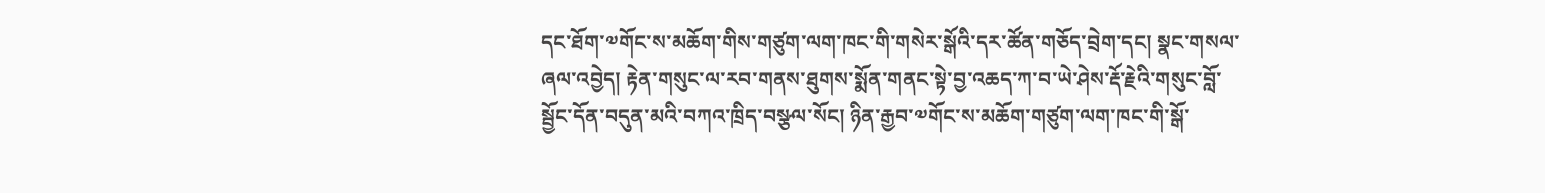དང་ཐོག་༧གོང་ས་མཆོག་གིས་གཙུག་ལག་ཁང་གི་གསེར་སྒོའི་དར་ཚོན་གཅོད་བྲེག་དང། སྣང་གསལ་ཞལ་འབྱེད། རྟེན་གསུང་ལ་རབ་གནས་ཐུགས་སྨོན་གནང་སྟེ་བྱ་འཆད་ཀ་བ་ཡེ་ཤེས་རྡོ་རྗེའི་གསུང་བློ་སྦྱོང་དོན་བདུན་མའི་བཀའ་ཁྲིད་བསྩལ་སོང། ཉིན་རྒྱབ་༧གོང་ས་མཆོག་གཙུག་ལག་ཁང་གི་སྒོ་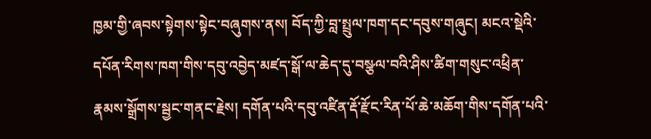ཁྱམ་གྱི་ཞབས་སྟེགས་སྟེང་བཞུགས་ནས། བོད་ཀྱི་བླ་སྤྲུལ་ཁག་དང་དབུས་གཞུང། མངའ་སྡེའི་དཔོན་རིགས་ཁག་གིས་དབུ་འབྱེད་མཛད་སྒོ་ལ་ཆེད་དུ་བསྩལ་བའི་ཤིས་ཚིག་གསུང་འཕྲིན་རྣམས་སྒྲོགས་སྦྱང་གནང་རྗེས། དགོན་པའི་དབུ་འཛིན་རྡོ་རྫོང་རིན་པོ་ཆེ་མཆོག་གིས་དགོན་པའི་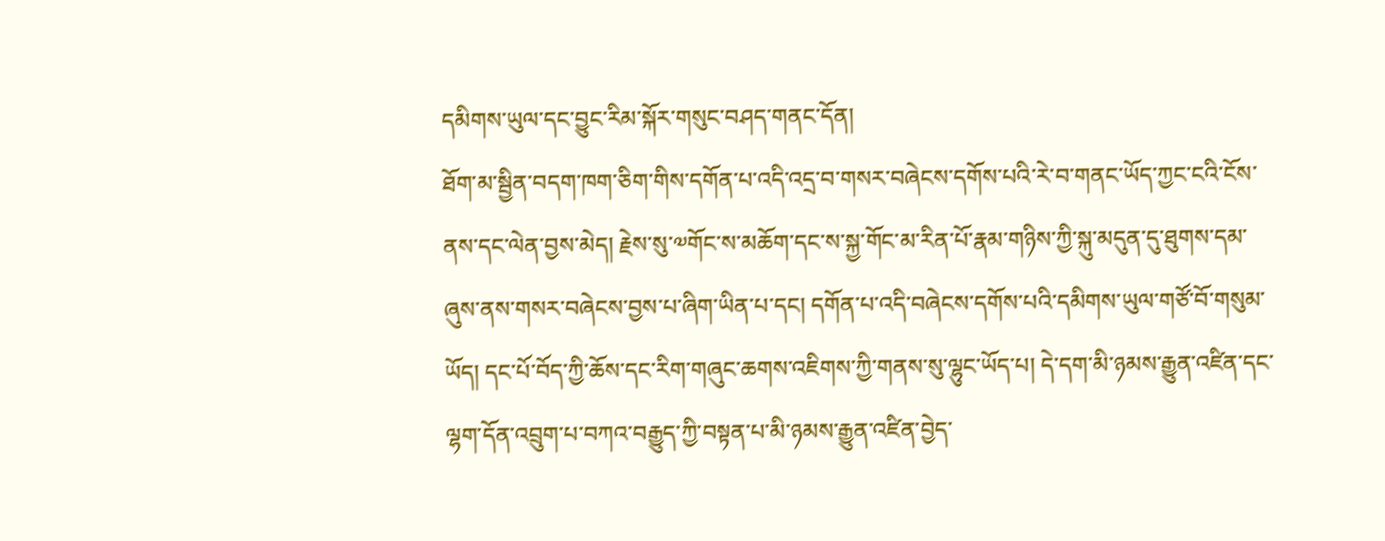དམིགས་ཡུལ་དང་བྱུང་རིམ་སྐོར་གསུང་བཤད་གནང་དོན།
ཐོག་མ་སྦྱིན་བདག་ཁག་ཅིག་གིས་དགོན་པ་འདི་འདྲ་བ་གསར་བཞེངས་དགོས་པའི་རེ་བ་གནང་ཡོད་ཀྱང་ངའི་ངོས་ནས་དང་ལེན་བྱས་མེད། རྗེས་སུ་༧གོང་ས་མཆོག་དང་ས་སྐྱ་གོང་མ་རིན་པོ་རྣམ་གཉིས་ཀྱི་སྐུ་མདུན་དུ་ཐུགས་དམ་ཞུས་ནས་གསར་བཞེངས་བྱས་པ་ཞིག་ཡིན་པ་དང། དགོན་པ་འདི་བཞེངས་དགོས་པའི་དམིགས་ཡུལ་གཙོ་བོ་གསུམ་ཡོད། དང་པོ་བོད་ཀྱི་ཆོས་དང་རིག་གཞུང་ཆགས་འཇིགས་ཀྱི་གནས་སུ་ལྷུང་ཡོད་པ། དེ་དག་མི་ཉམས་རྒྱུན་འཛིན་དང་ལྷག་དོན་འབྲུག་པ་བཀའ་བརྒྱུད་ཀྱི་བསྟན་པ་མི་ཉམས་རྒྱུན་འཛིན་བྱེད་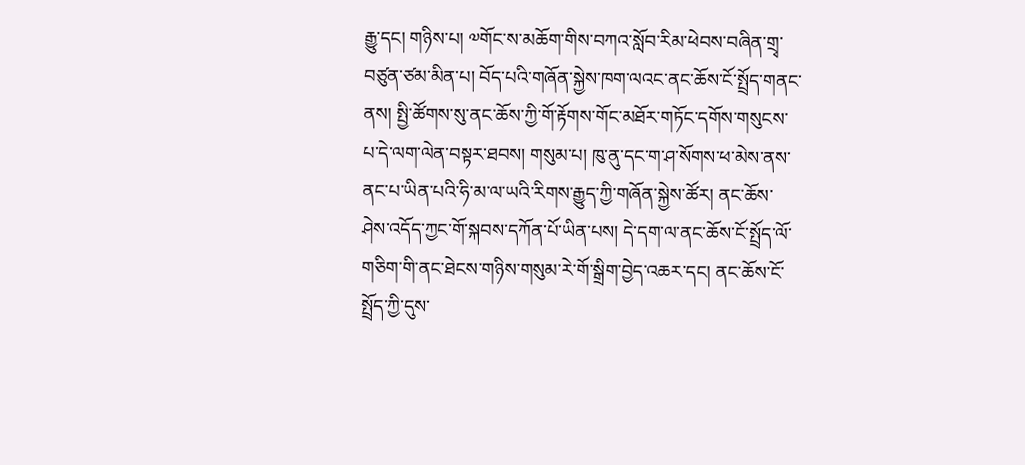རྒྱུ་དང། གཉིས་པ། ༧གོང་ས་མཆོག་གིས་བཀའ་སློབ་རིམ་ཕེབས་བཞིན་གྲྭ་བཙུན་ཙམ་མིན་པ། བོད་པའི་གཞོན་སྐྱེས་ཁག་ལའང་ནང་ཆོས་ངོ་སྤྲོད་གནང་ནས། སྤྱི་ཚོགས་སུ་ནང་ཆོས་ཀྱི་གོ་རྟོགས་གོང་མཐོར་གཏོང་དགོས་གསུངས་པ་དེ་ལག་ལེན་བསྟར་ཐབས། གསུམ་པ། ཁུ་ནུ་དང་ག་ཤ་སོགས་ཕ་མེས་ནས་ནང་པ་ཡིན་པའི་ཧི་མ་ལ་ཡའི་རིགས་རྒྱུད་ཀྱི་གཞོན་སྐྱེས་ཚོར། ནང་ཆོས་ཤེས་འདོད་ཀྱང་གོ་སྐབས་དཀོན་པོ་ཡིན་པས། དེ་དག་ལ་ནང་ཆོས་ངོ་སྤྲོད་ལོ་གཅིག་གི་ནང་ཐེངས་གཉིས་གསུམ་རེ་གོ་སྒྲིག་བྱེད་འཆར་དང། ནང་ཆོས་ངོ་སྤྲོད་ཀྱི་དུས་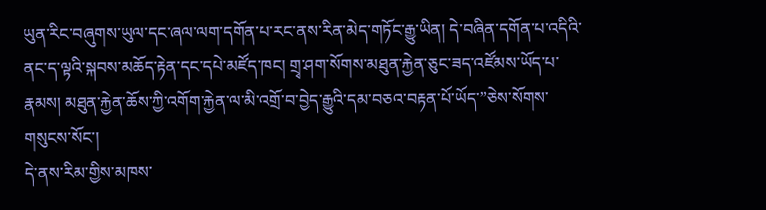ཡུན་རིང་བཞུགས་ཡུལ་དང་ཞལ་ལག་དགོན་པ་རང་ནས་རིན་མེད་གཏོང་རྒྱུ་ཡིན། དེ་བཞིན་དགོན་པ་འདིའི་ནང་ད་ལྟའི་སྐབས་མཆོད་རྟེན་དང་དཔེ་མཛོད་ཁང། གྲྭ་ཤག་སོགས་མཐུན་རྐྱེན་ཅུང་ཟད་འཛོམས་ཡོད་པ་རྣམས། མཐུན་རྐྱེན་ཆོས་ཀྱི་འགོག་རྐྱེན་ལ་མི་འགྲོ་བ་བྱེད་རྒྱུའི་དམ་བཅའ་བརྟན་པོ་ཡོད་”ཅེས་སོགས་གསུངས་སོང་།
དེ་ནས་རིམ་གྱིས་མཁས་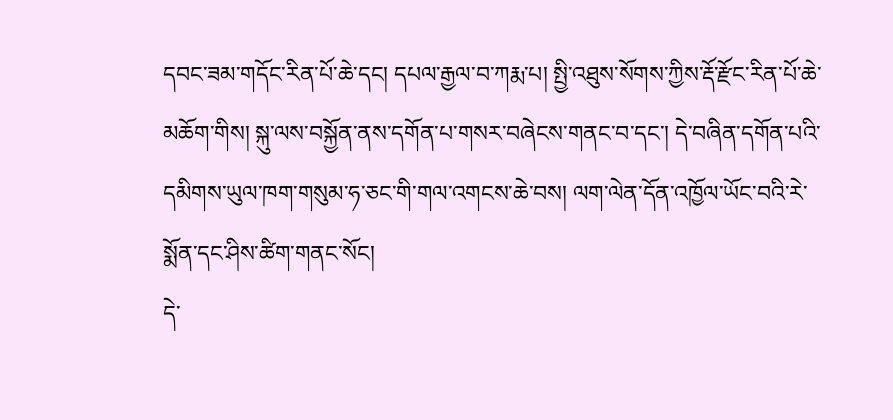དབང་ཟམ་གདོང་རིན་པོ་ཆེ་དང། དཔལ་རྒྱལ་བ་ཀརྨ་པ། སྤྱི་འཐུས་སོགས་ཀྱིས་རྡོ་རྫོང་རིན་པོ་ཆེ་མཆོག་གིས། སྐུ་ལས་བསྐྱོན་ནས་དགོན་པ་གསར་བཞེངས་གནང་བ་དང་། དེ་བཞིན་དགོན་པའི་དམིགས་ཡུལ་ཁག་གསུམ་ཧ་ཅང་གི་གལ་འགངས་ཆེ་བས། ལག་ལེན་དོན་འཁྱོལ་ཡོང་བའི་རེ་སྨོན་དང་ཤིས་ཚིག་གནང་སོང།
དེ་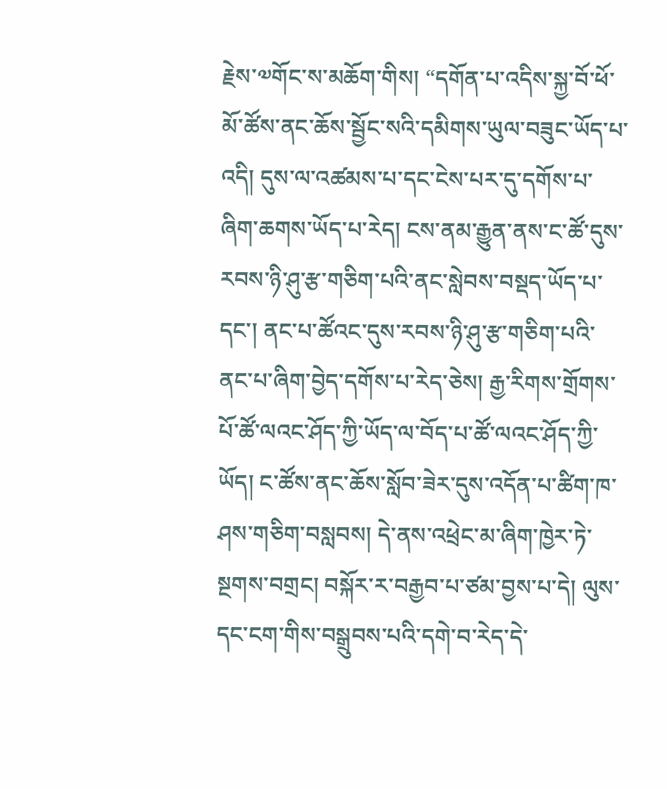རྗེས་༧གོང་ས་མཆོག་གིས། “དགོན་པ་འདིས་སྐྱ་བོ་ཕོ་མོ་ཚོས་ནང་ཆོས་སྦྱོང་སའི་དམིགས་ཡུལ་བཟུང་ཡོད་པ་འདི། དུས་ལ་འཚམས་པ་དང་ངེས་པར་དུ་དགོས་པ་ཞིག་ཆགས་ཡོད་པ་རེད། ངས་ནམ་རྒྱུན་ནས་ང་ཚོ་དུས་རབས་ཉི་ཤུ་རྩ་གཅིག་པའི་ནང་སླེབས་བསྡད་ཡོད་པ་དང་། ནང་པ་ཚོའང་དུས་རབས་ཉི་ཤུ་རྩ་གཅིག་པའི་ནང་པ་ཞིག་བྱེད་དགོས་པ་རེད་ཅེས། རྒྱ་རིགས་གྲོགས་པོ་ཚོ་ལའང་ཤོད་ཀྱི་ཡོད་ལ་བོད་པ་ཚོ་ལའང་ཤོད་ཀྱི་ཡོད། ང་ཚོས་ནང་ཆོས་སློབ་ཟེར་དུས་འདོན་པ་ཚིག་ཁ་ཤས་གཅིག་བསླབས། དེ་ནས་འཕྲེང་མ་ཞིག་ཁྱེར་ཏེ་སྔགས་བགྲང། བསྐོར་ར་བརྒྱབ་པ་ཙམ་བྱས་པ་དེ། ལུས་དང་ངག་གིས་བསྒྲུབས་པའི་དགེ་བ་རེད་དེ་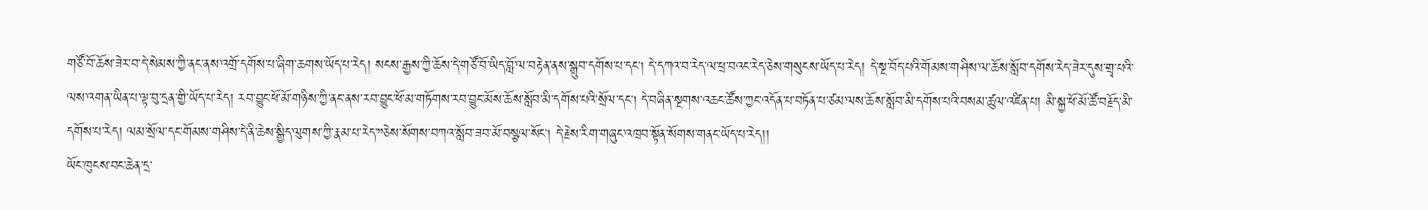གཙོ་བོ་ཆོས་ཟེར་བ་དེ་སེམས་ཀྱི་ནང་ནས་འགྲོ་དགོས་པ་ཞིག་ཆགས་ཡོད་པ་རེད། སངས་རྒྱས་ཀྱི་ཆོས་དེ་གཙོ་བོ་ཡིད་བློ་ལ་བརྟེན་ནས་སྒྲུབ་དགོས་པ་དང། དེ་དཀའ་བ་རེད་ལ་ཕྲ་བའང་རེད་ཅེས་གསུངས་ཡོད་པ་རེད། དེ་སྔ་བོད་པའི་གོམས་གཤིས་ལ་ཆོས་སློབ་དགོས་རེད་ཟེར་དུས་གྲྭ་པའི་ལས་འགན་ཡིན་པ་ལྟ་བུ་དྲན་གྱི་ཡོད་པ་རེད། རབ་བྱུང་ཕོ་མོ་གཉིས་ཀྱི་ནང་ནས་རབ་བྱུང་ཕོ་མ་གཏོགས་རབ་བྱུང་མོས་ཆོས་སློབ་མི་དགོས་པའི་སྲོལ་དང། དེ་བཞིན་སྔགས་འཆང་ཚོས་ཀྱང་འདོན་པ་བཏོན་པ་ཙམ་ལས་ཆོས་སློབ་མི་དགོས་པའི་བསམ་ཚུལ་འཛིན་པ། མི་སྐྱ་ཕོ་མོ་ཚོ་བརྗོད་མི་དགོས་པ་རེད། ལམ་སྲོལ་དང་གོམས་གཤིས་དེ་ནི་ཆེས་སྒྱིད་ལུགས་ཀྱི་རྣམ་པ་རེད་”ཅེས་སོགས་བཀའ་སློབ་ཟབ་མོ་བསྩལ་སོང། དེ་རྗེས་རིག་གཞུང་འཁྲབ་སྟོན་སོགས་གནང་ཡོད་པ་རེད།།
ཡོང་ཁུངས་བང་ཆེན་དྲ་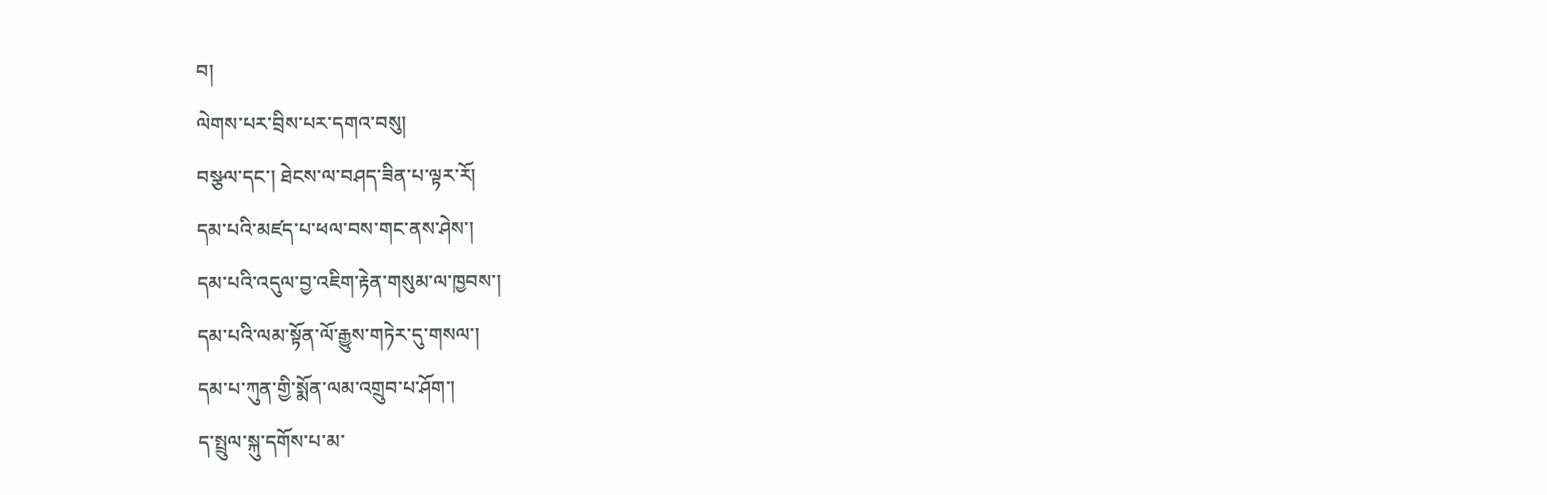བ།
ལེགས་པར་བྲིས་པར་དགའ་བསུ།
བསྩལ་དང་། ཐེངས་ལ་བཤད་ཟིན་པ་ལྟར་རོ།
དམ་པའི་མཛད་པ་ཕལ་བས་གང་ནས་ཤེས་།
དམ་པའི་འདུལ་བྱ་འཇིག་རྟེན་གསུམ་ལ་ཁྱབས་།
དམ་པའི་ལམ་སྟོན་ལོ་རྒྱུས་གཏེར་དུ་གསལ་།
དམ་པ་ཀུན་གྱི་སྨོན་ལམ་འགྲུབ་པ་ཤོག་།
ད་སྤྲུལ་སྐུ་དགོས་པ་མ་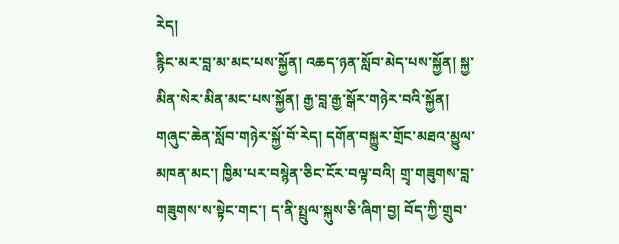རེད།
རྙིང་མར་བླ་མ་མང་པས་སྐྱོན། འཆད་ཉན་སློབ་མེད་པས་སྐྱོན། སྐྱ་མིན་སེར་མིན་མང་པས་སྐྱོན། རྒྱ་བླ་རྒྱ་སྒོར་གཉེར་བའི་སྐྱོན། གཞུང་ཆེན་སློབ་གཉེར་སྐྱོ་བོ་རེད། དགོན་བསྐྱུར་གྲོང་མཐའ་མྱུལ་མཁན་མང་། ཁྱིམ་པར་བསྙེན་ཅིང་ངོར་བལྟ་བའི། གྲྭ་གཟུགས་བླ་གཟུགས་ས་སྟེང་གང་། ད་ནི་སྤྲུལ་སྐུས་ཅི་ཞིག་བྱ། བོད་ཀྱི་གྲུབ་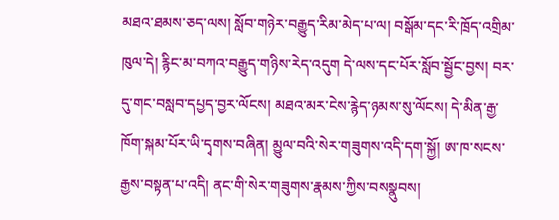མཐའ་ཐམས་ཅད་ལས། སློབ་གཉེར་བརྒྱུད་རིམ་མེད་པ་ལ། བསྒོམ་དང་རི་ཁྲོད་འགྲིམ་ཁུལ་དེ། རྙིང་མ་བཀའ་བརྒྱུད་གཉིས་རེད་འདུག དེ་ལས་དང་པོར་སློབ་སྦྱོང་བྱས། བར་དུ་གང་བསླབ་དཔྱད་བྱར་ལོངས། མཐའ་མར་ངེས་རྙེད་ཉམས་སུ་ལོངས། དེ་མིན་རྒྱ་ཁོག་སྐམ་པོར་ཡི་དྭགས་བཞིན། མྱུལ་བའི་སེར་གཟུགས་འདི་དག་སྐྱོ། ཨ་ཁ་སངས་རྒྱས་བསྟན་པ་འདི། ནང་གི་སེར་གཟུགས་རྣམས་ཀྱིས་བསསྣུབས།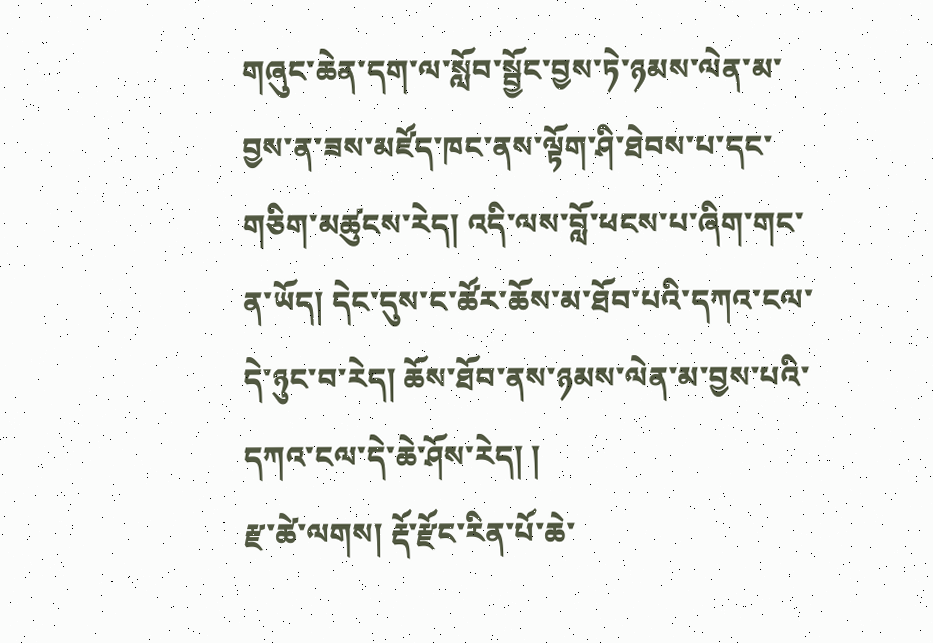གཞུང་ཆེན་དག་ལ་སློབ་སྦྱོང་བྱས་ཏེ་ཉམས་ལེན་མ་བྱས་ན་ཟས་མཛོད་ཁང་ནས་ལྟོག་ཤི་ཐེབས་པ་དང་གཅིག་མཚུངས་རེད། འདི་ལས་བློ་ཕངས་པ་ཞིག་གང་ན་ཡོད། དེང་དུས་ང་ཚོར་ཆོས་མ་ཐོབ་པའི་དཀའ་ངལ་དེ་ཉུང་བ་རེད། ཆོས་ཐོབ་ནས་ཉམས་ལེན་མ་བྱས་པའི་དཀའ་ངལ་དེ་ཆེ་ཤོས་རེད། །
རྫ་ཚེ་ལགས། རྡོ་རྫོང་རིན་པོ་ཆེ་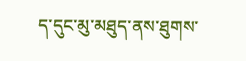ད་དུང་མུ་མཐུད་ནས་ཐུགས་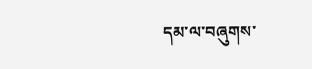དམ་ལ་བཞུགས་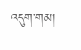འདུག་གམ།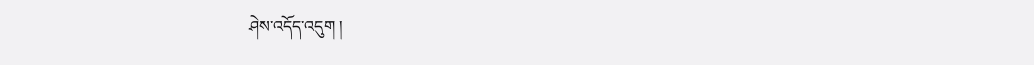ཤེས་འདོད་འདུག །